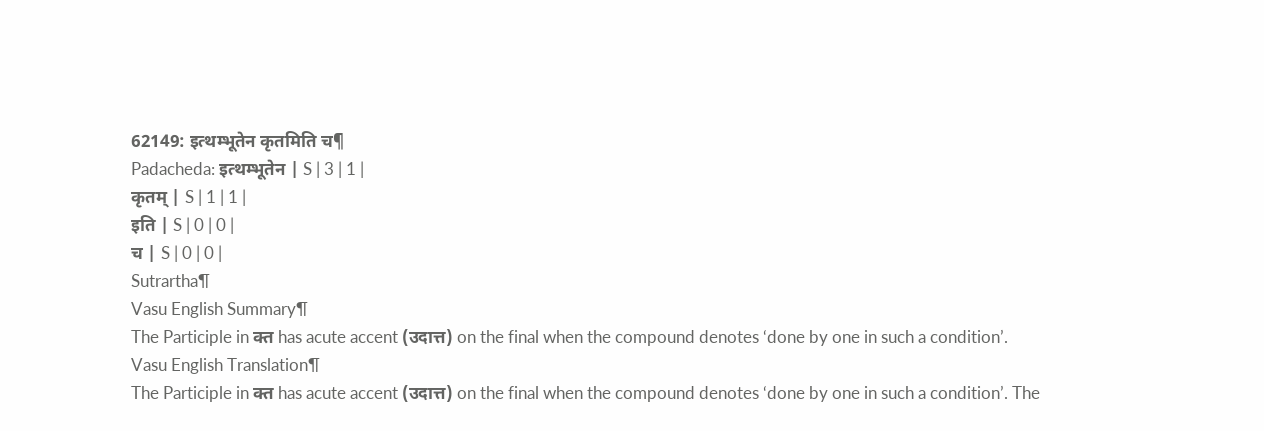62149: इत्थम्भूतेन कृतमिति च¶
Padacheda: इत्थम्भूतेन | S | 3 | 1 |
कृतम् | S | 1 | 1 |
इति | S | 0 | 0 |
च | S | 0 | 0 |
Sutrartha¶
Vasu English Summary¶
The Participle in क्त has acute accent (उदात्त) on the final when the compound denotes ‘done by one in such a condition’.
Vasu English Translation¶
The Participle in क्त has acute accent (उदात्त) on the final when the compound denotes ‘done by one in such a condition’. The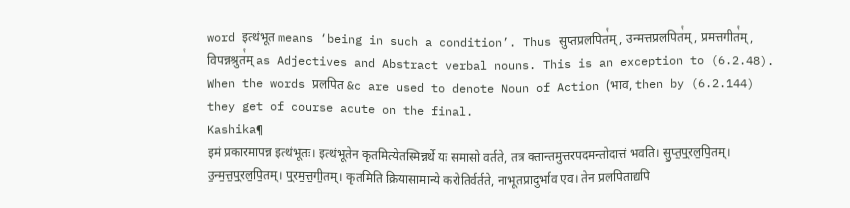word इत्थंभूत means ‘being in such a condition’. Thus सुप्तप्रलपित꣡म्, उन्मत्तप्रलपित꣡म्, प्रमत्तगीत꣡म्, विपन्नश्रुत꣡म् as Adjectives and Abstract verbal nouns. This is an exception to (6.2.48). When the words प्रलपित &c are used to denote Noun of Action (भाव, then by (6.2.144) they get of course acute on the final.
Kashika¶
इमं प्रकारमापन्न इत्थंभूतः। इत्थंभूतेन कृतमित्येतस्मिन्नर्थे यः समासो वर्तते, तत्र क्तान्तमुत्तरपदमन्तोदात्तं भवति। सु॒प्त॒प्॒रल॒पि॒तम्। उ॒न्म॒त्त॒प्॒रल॒पि॒तम्। प्॒रम॒त्त॒गी॒तम्। कृतमिति क्रियासामान्ये करोतिर्वर्तते, नाभूतप्रादुर्भाव एव। तेन प्रलपिताद्यपि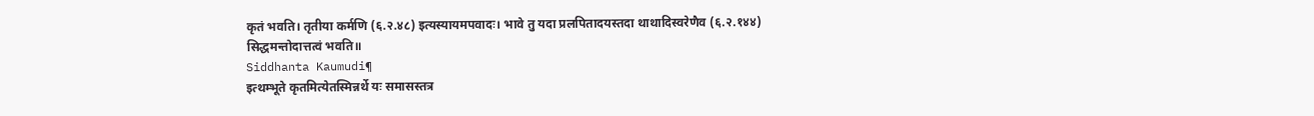कृतं भवति। तृतीया कर्मणि (६.२.४८) इत्यस्यायमपवादः। भावे तु यदा प्रलपितादयस्तदा थाथादिस्वरेणैव (६.२.१४४) सिद्धमन्तोदात्तत्वं भवति॥
Siddhanta Kaumudi¶
इत्थम्भूते कृतमित्येतस्मिन्नर्थे यः समासस्तत्र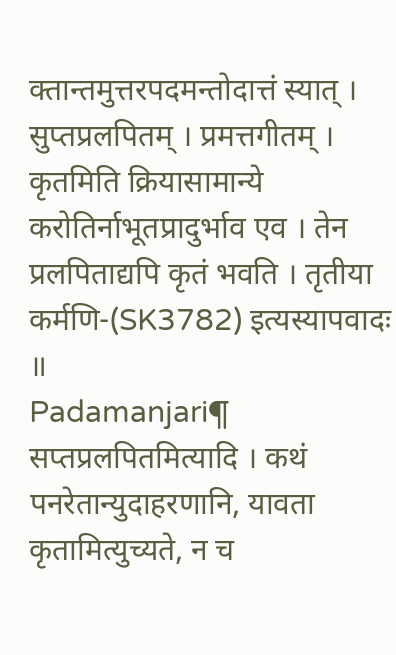क्तान्तमुत्तरपदमन्तोदात्तं स्यात् । सुप्तप्रलपितम् । प्रमत्तगीतम् । कृतमिति क्रियासामान्ये करोतिर्नाभूतप्रादुर्भाव एव । तेन प्रलपिताद्यपि कृतं भवति । तृतीया कर्मणि-(SK3782) इत्यस्यापवादः ॥
Padamanjari¶
सप्तप्रलपितमित्यादि । कथं पनरेतान्युदाहरणानि, यावता कृतामित्युच्यते, न च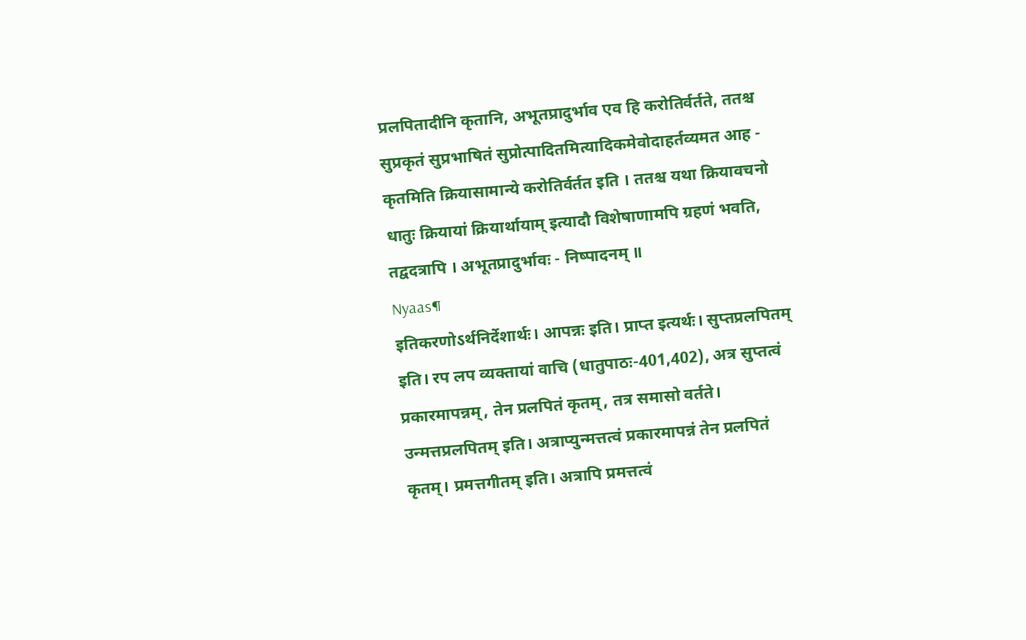प्रलपितादीनि कृतानि, अभूतप्रादुर्भाव एव हि करोतिर्वर्तते, ततश्च सुप्रकृतं सुप्रभाषितं सुप्रोत्पादितमित्यादिकमेवोदाहर्तव्यमत आह - कृतमिति क्रियासामान्ये करोतिर्वर्तत इति । ततश्च यथा क्रियावचनो धातुः क्रियायां क्रियार्थायाम् इत्यादौ विशेषाणामपि ग्रहणं भवति, तद्वदत्रापि । अभूतप्रादुर्भावः - निष्पादनम् ॥
Nyaas¶
इतिकरणोऽर्थनिर्देशार्थः। आपन्नः इति। प्राप्त इत्यर्थः। सुप्तप्रलपितम् इति। रप लप व्यक्तायां वाचि (धातुपाठः-401,402), अत्र सुप्तत्वं प्रकारमापन्नम्, तेन प्रलपितं कृतम्, तत्र समासो वर्तते। उन्मत्तप्रलपितम् इति। अत्राप्युन्मत्तत्वं प्रकारमापन्नं तेन प्रलपितं कृतम्। प्रमत्तगीतम् इति। अत्रापि प्रमत्तत्वं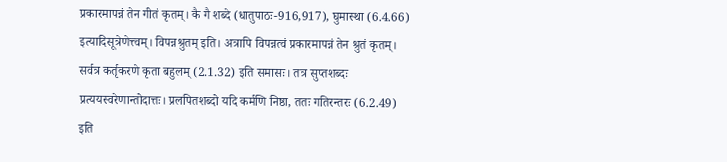प्रकारमापन्नं तेन गीतं कृतम्। कै गै शब्दे (धातुपाठः-916,917), घुमास्था (6.4.66) इत्यादिसूत्रेणेत्त्वम्। विपन्नश्रुतम् इति। अत्रापि विपन्नत्वं प्रकारमापन्नं तेन श्रुतं कृतम्। सर्वत्र कर्तृकरणे कृता बहुलम् (2.1.32) इति समासः। तत्र सुप्तशब्दः प्रत्ययस्वरेणान्तोदात्तः। प्रलपितशब्दो यदि कर्मणि निष्ठा, ततः गतिरन्तरः (6.2.49) इति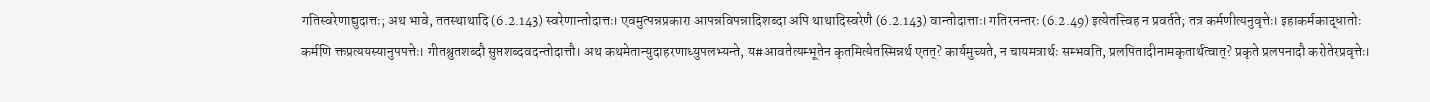गतिस्वरेणाद्युदात्तः; अथ भावे, ततस्थाथादि (6.2.143) स्वरेणान्तोदात्तः। एवमुत्पन्नप्रकारा आपन्नविपन्नादिशब्दा अपि थाथादिस्वरेणै (6.2.143) वान्तोदात्ताः। गतिरनन्तरः (6.2.49) इत्येतत्त्विह न प्रवर्तते; तत्र कर्मणीत्यनुवृत्तेः। इहाकर्मकाद्धातोः कर्मणि क्तप्रत्ययस्यानुपपत्तेः। गीतश्रुतशब्दौ सुप्तशब्दवदन्तोदात्तौ। अथ कथमेतान्युदाहरणाध्युपलभ्यन्ते, य#आवतेत्यम्भूतेन कृतमित्येतस्मिन्नर्थ एतत्? कार्यमुच्यते, न चायमत्रार्थः सम्भवति, प्रलपितादीनामकृतार्थत्वात्? प्रकृते प्रलपनादौ करोतेरप्रवृत्तेः।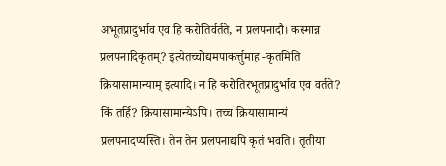अभूतप्रादुर्भाव एव हि करोतिर्वर्तते, न प्रलपनादौ। कस्मान्न प्रलपनादिकृतम्? इत्येतच्चोद्यमपाकर्त्तुमाह -कृतमिति क्रियासामान्याम् इत्यादि। न हि करोतिरभूतप्रादुर्भाव एव वर्तते? किं तर्हि? क्रियासामान्येऽपि। तच्च क्रियासामान्यं प्रलपनादप्यस्ति। तेन तेन प्रलपनाद्यपि कृतं भवति। तृतीया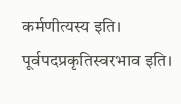कर्मणीत्यस्य इति। पूर्वपदप्रकृतिस्वरभाव इति।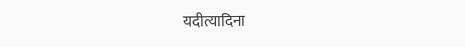यदीत्यादिना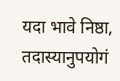यदा भावे निष्ठा, तदास्यानुपयोगं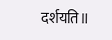दर्शयति॥